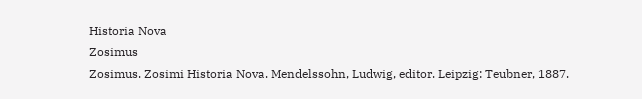Historia Nova
Zosimus
Zosimus. Zosimi Historia Nova. Mendelssohn, Ludwig, editor. Leipzig: Teubner, 1887.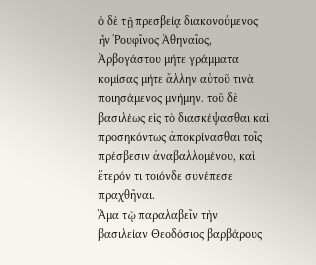ὁ δὲ τῇ πρεσβείᾳ διακονούμενος ἦν Ῥουφῖνος Ἀθηναῖος, Ἀρβογάστου μήτε γράμματα κομίσας μήτε ἄλλην αὐτοῦ τινὰ ποιησάμενος μνήμην. τοῦ δὲ βασιλέως εἰς τὸ διασκέψασθαι καὶ προσηκόντως ἀποκρίνασθαι τοῖς πρέσβεσιν ἀναβαλλομένου, καὶ ἕτερόν τι τοιόνδε συνέπεσε πραχθῆναι.
Ἅμα τῷ παραλαβεῖν τὴν βασιλείαν Θεοδόσιος βαρβάρους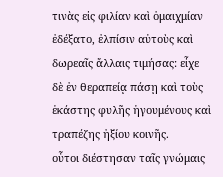τινὰς εἰς φιλίαν καὶ ὁμαιχμίαν ἐδέξατο, ἐλπίσιν αὐτοὺς καὶ δωρεαῖς ἄλλαις τιμήσας: εἶχε δὲ ἐν θεραπείᾳ πάσῃ καὶ τοὺς ἑκάστης φυλῆς ἡγουμένους καὶ τραπέζης ἠξίου κοινῆς.
οὗτοι διέστησαν ταῖς γνώμαις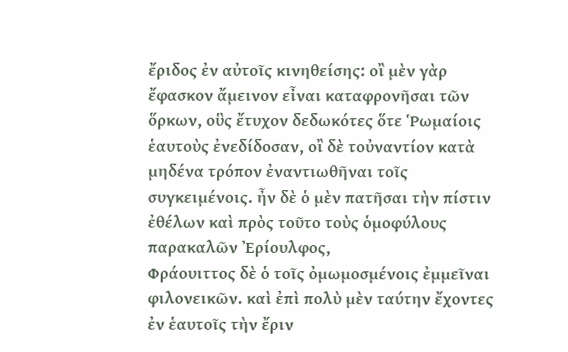ἔριδος ἐν αὐτοῖς κινηθείσης: οἲ μὲν γὰρ ἔφασκον ἄμεινον εἶναι καταφρονῆσαι τῶν ὅρκων, οὓς ἔτυχον δεδωκότες ὅτε Ῥωμαίοις ἑαυτοὺς ἐνεδίδοσαν, οἲ δὲ τοὐναντίον κατὰ μηδένα τρόπον ἐναντιωθῆναι τοῖς συγκειμένοις. ἦν δὲ ὁ μὲν πατῆσαι τὴν πίστιν ἐθέλων καὶ πρὸς τοῦτο τοὺς ὁμοφύλους παρακαλῶν Ἐρίουλφος,
Φράουιττος δὲ ὁ τοῖς ὀμωμοσμένοις ἐμμεῖναι φιλονεικῶν. καὶ ἐπὶ πολὺ μὲν ταύτην ἔχοντες ἐν ἑαυτοῖς τὴν ἔριν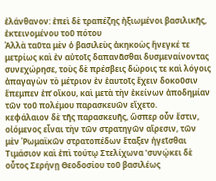ἐλάνθανον: ἐπεὶ δὲ τραπέζης ἠξιωμένοι βασιλικῆς, ἐκτεινομένου τοῦ πότου
Ἀλλὰ ταῦτα μὲν ὁ βασιλεὺς ἀκηκοὼς ἤνεγκέ τε μετρίως καὶ ἐν αὑτοῖς δαπανᾶσθαι δυσμεναίνοντας συνεχώρησε, τοὺς δὲ πρέσβεις δώροις τε καὶ λόγοις ἀπαγαγὼν τὸ μέτριον ἐν ἑαυτοῖς ἔχειν δοκοῦσιν ἔπεμπεν ἐπ̓ οἴκου, καὶ μετὰ τὴν ἐκείνων ἀποδημίαν τῶν τοῦ πολέμου παρασκευῶν εἴχετο.
κεφάλαιον δὲ τῆς παρασκευῆς, ὥσπερ οὖν ἔστιν, οἰόμενος εἶναι τὴν τῶν στρατηγῶν αἵρεσιν, τῶν μὲν Ῥωμαϊκῶν στρατοπέδων ἔταξεν ἡγεῖσθαι Τιμάσιον καὶ ἐπὶ τούτῳ Στελίχωνα ʽσυνῴκει δὲ οὗτος Σερήνῃ Θεοδοσίου τοῦ βασιλέως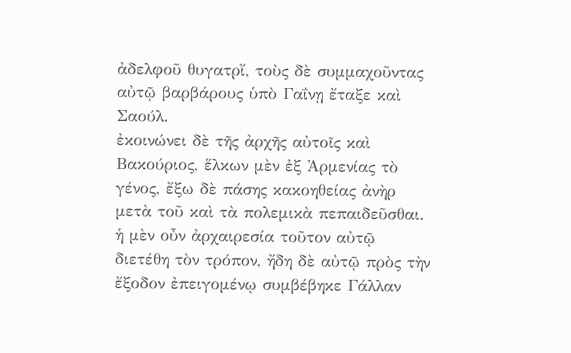ἀδελφοῦ θυγατρἴ, τοὺς δὲ συμμαχοῦντας αὐτῷ βαρβάρους ὑπὸ Γαΐνῃ ἔταξε καὶ Σαούλ.
ἐκοινώνει δὲ τῆς ἀρχῆς αὐτοῖς καὶ Βακούριος, ἕλκων μὲν ἐξ Ἀρμενίας τὸ γένος, ἔξω δὲ πάσης κακοηθείας ἀνὴρ μετὰ τοῦ καὶ τὰ πολεμικὰ πεπαιδεῦσθαι. ἡ μὲν οὖν ἀρχαιρεσία τοῦτον αὐτῷ διετέθη τὸν τρόπον, ἤδη δὲ αὐτῷ πρὸς τὴν ἔξοδον ἐπειγομένῳ συμβέβηκε Γάλλαν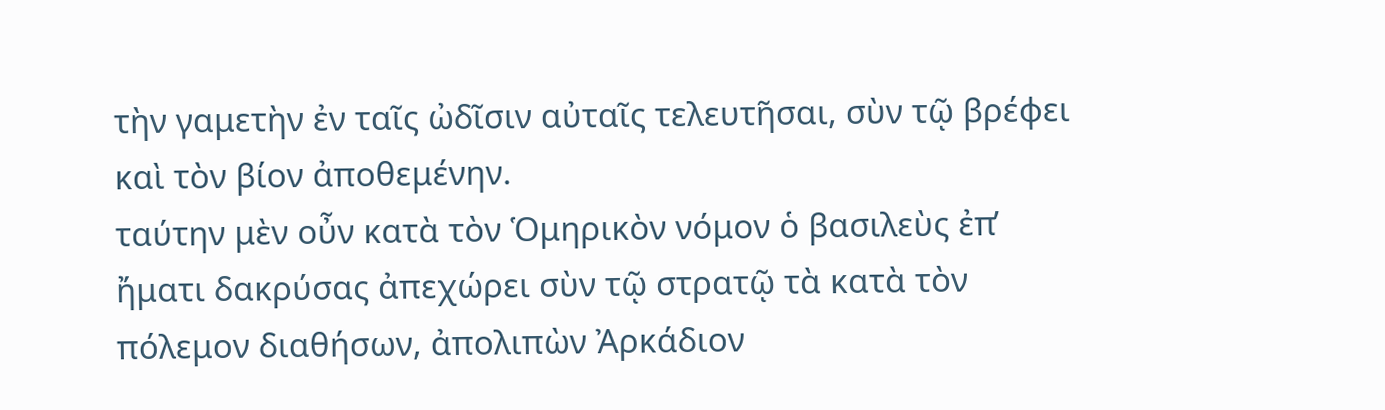τὴν γαμετὴν ἐν ταῖς ὠδῖσιν αὐταῖς τελευτῆσαι, σὺν τῷ βρέφει καὶ τὸν βίον ἀποθεμένην.
ταύτην μὲν οὖν κατὰ τὸν Ὁμηρικὸν νόμον ὁ βασιλεὺς ἐπ̓ ἤματι δακρύσας ἀπεχώρει σὺν τῷ στρατῷ τὰ κατὰ τὸν πόλεμον διαθήσων, ἀπολιπὼν Ἀρκάδιον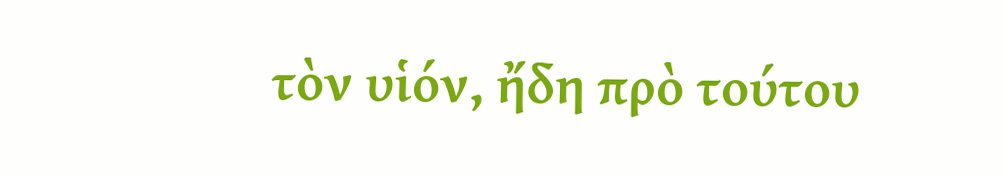τὸν υἱόν, ἤδη πρὸ τούτου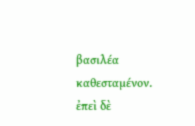βασιλέα καθεσταμένον. ἐπεὶ δὲ